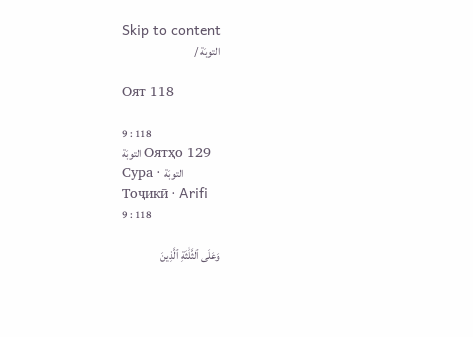Skip to content
التوبَة /

Оят 118

9 : 118
التوبَة Оятҳо 129
Сура · التوبَة
Тоҷикӣ · Arifi
9 : 118

وَعَلَى ٱلثَّلَٰثَةِ ٱلَّذِينَ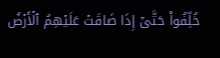خُلِّفُواْ حَتَّىٰٓ إِذَا ضَاقَتۡ عَلَيۡهِمُ ٱلۡأَرۡضُ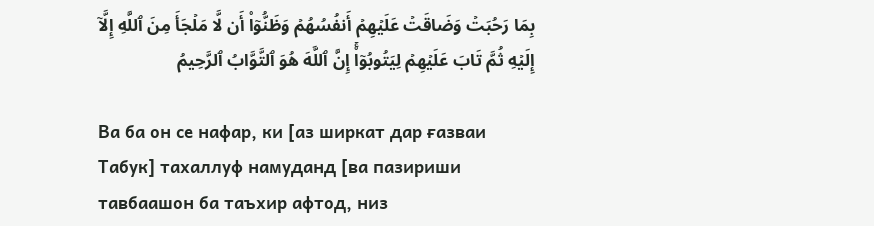بِمَا رَحُبَتۡ وَضَاقَتۡ عَلَيۡهِمۡ أَنفُسُهُمۡ وَظَنُّوٓاْ أَن لَّا مَلۡجَأَ مِنَ ٱللَّهِ إِلَّآ إِلَيۡهِ ثُمَّ تَابَ عَلَيۡهِمۡ لِيَتُوبُوٓاْۚ إِنَّ ٱللَّهَ هُوَ ٱلتَّوَّابُ ٱلرَّحِيمُ

Ва ба он се нафар, ки [аз ширкат дар ғазваи Табук] тахаллуф намуданд [ва пазириши тавбаашон ба таъхир афтод, низ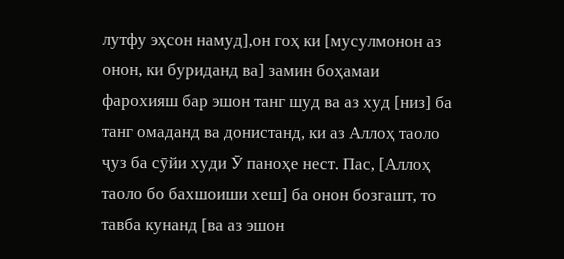лутфу эҳсон намуд],он гоҳ ки [мусулмонон аз онон, ки буриданд ва] замин боҳамаи фарохияш бар эшон танг шуд ва аз худ [низ] ба танг омаданд ва донистанд, ки аз Аллоҳ таоло ҷуз ба сӯйи худи Ӯ паноҳе нест. Пас, [Аллоҳ таоло бо бахшоиши хеш] ба онон бозгашт, то тавба кунанд [ва аз эшон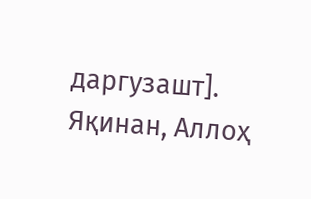даргузашт]. Яқинан, Аллоҳ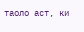таоло аст, ки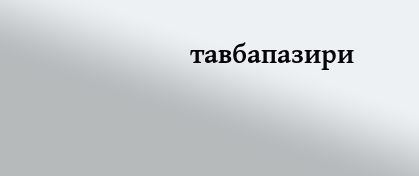тавбапазири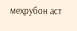меҳрубон аст